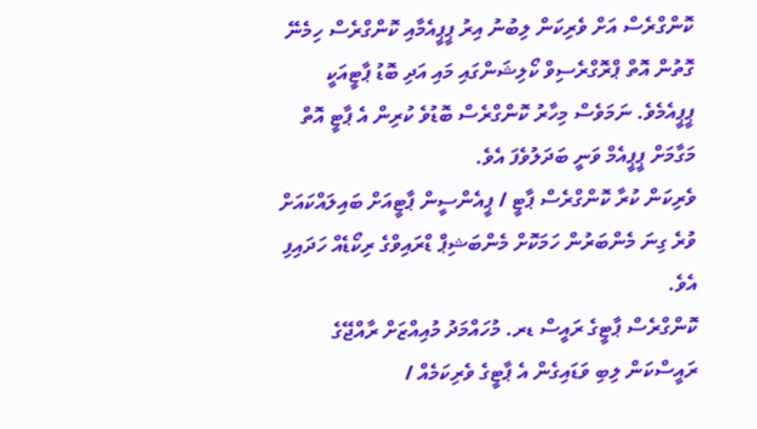ކޮންގްރެސް އަށް ވެރިކަން ލިބުނު އިރު ޕީޕީއެމާއި ކޮންގްރެސް ހިމެނޭ ގޮތުން އޮތް ޕްރޮގްރެސިވް ކޯލިޝަންގައި މައި އަދި ބޮޑު ޕާޓީއަކީ ޕީޕީއެމެވެ. ނަމަވެސް މިހާރު ކޮންގްރެސް ބޮޑުވެ ކުރިން އެ ޕާޓީ އޮތް މަގާމަށް ޕީޕީއެމް ވަނީ ބަދަލުވެފަ އެވެ.
ވެރިކަން ކުރާ ކޮންގްރެސް ޕާޓީ / ޕީއެންސީން ޕާޓީއަށް ބައިލައްކައަށް ވުރެ ގިނަ މެންބަރުން ހަމަކޮށް މެންބަޝިޕް ޑްރައިވްގެ ރިކޯޑެއް ހަދައިފި އެވެ.
ކޮންގްރެސް ޕާޓީގެ ރައީސް ޑރ. މުހައްމަދު މުއިއްޒަށް ރާއްޖޭގެ ރައީސްކަން ލިބި ވަޑައިގެން އެ ޕާޓީގެ ވެރިކަމެއް /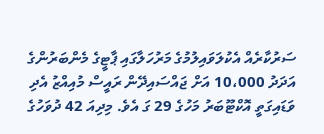ސަރުކާރެއް އެކުލަވައިލުމުގެ މަރުހަލާގައި ޕާޓީގެ މެންބަރުންގެ އަދަދު 10،000 އަށް ޖައްސައިދޭން ރައީސް މުއިއްޒު އެދި ވަޑައިގަތީ އޮކްޓޫބަރު މަހުގެ 29 ގަ އެވެ. މިދިއަ 42 ދުވަހުގެ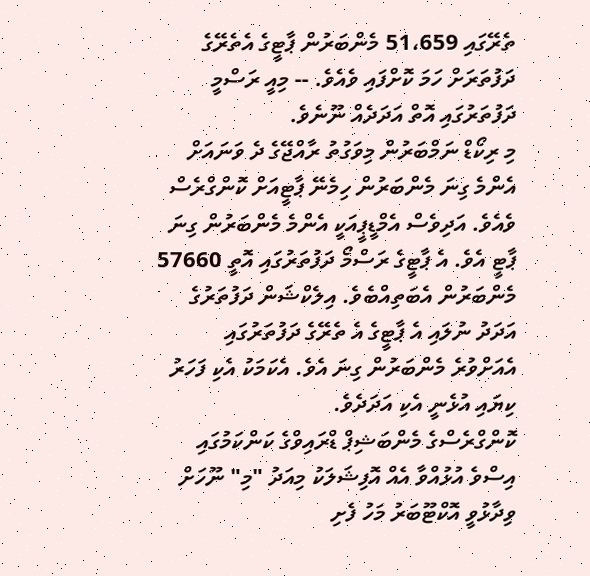ތެރޭގައި 51،659 މެންބަރުން ޕާޓީގެ އެތެރޭގެ ދަފުތަރަށް ހަމަ ކޮށްފައި ވެއެވެ. -- މިއީ ރަސްމީ ދަފުތަރުގައި އޮތް އަދަދެއް ނޫނެވެ.
މި ރިކޯޑް ނަމްބަރުން މިވަގުތު ރާއްޖޭގެ ދެ ވަނައަށް އެންމެ ގިނަ މެންބަރުން ހިމެނޭ ޕާޓީއަށް ކޮންގްރެސް ވެއެވެ. އަދިވެސް އެމްޑީޕީއަކީ އެންމެ މެންބަރުން ގިނަ ޕާޓީ އެވެ. އެ ޕާޓީގެ ރަސްމޯ ދަފުތަރުގައި އޮތީ 57660 މެންބަރުން އެބަތިއްބެވެ. އިލެކްޝަން ދަފުތަރުގެ އަދަދު ނުލައި އެ ޕާޓީގެ އެ ތެރޭގެ ދަފުތަރުގައި އެއަށްވުރެ މެންބަރުން ގިނަ އެވެ. އެކަމަކު އެކި ފަހަރު ކިޔައި އުޅެނީ އެކި އަދަދެވެ.
ކޮންގްރެސްގެ މެންބަޝިޕް ޑްރައިވްގެ ކަންކަމުގައި އިސްވެ އުޅުއްވާ އެއް އޮފިޝަލަކު މިއަދު "މި" ނޫހަށް ވިދާޅުވީ އޮކްޓޫބަރު މަހު ފެށި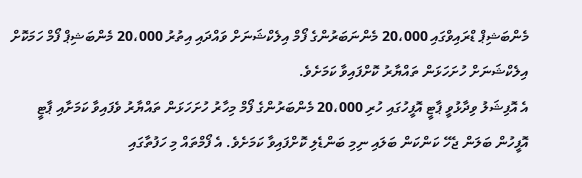މެންބަޝިޕް ޑްރައިވްގައި 20،000 މެންނަބަރުންގެ ފޯމް އިލެކްޝަނަށް ވައްދައި އިތުރު 20،000 މެންބަޝިޕް ފޯމް ހަމަކޮށް އިލެކްޝަނަށް ހުށަހަޅަން ތައްޔާރު ކޮށްފައިވާ ކަމަށެވެ.
އެ އޮފިޝަލު ވިދާޅުވީ ޕާޓީ އޮފީހުގައި ހުރި 20،000 މެންބަރުންގެ ފޯމް މިހާރު ހުށަހަޅަން ތައްޔާރު ވެފައިވާ ކަމަށާއި ޕާޓީ އޮފީހުން ބަލަން ޖެހޭ ކަންކަން ބަލައި ނިމި ބަންޑެލި ކޮށްފައިވާ ކަމަށެވެ. އެ ފޯމްތައް މި ހަފުތާގައި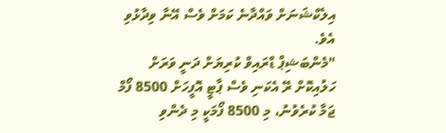އިލެކްޝަނަށް ވައްދާނެ ކަމަށް ވެސް އޭނާ ވިދާޅުވި އެވެ.
"މެންބަޝިޕް ޑްރައިވް ކުރިޔަށް ދަނީ ވަރަށް ހަލުއިކޮށް ރޭ އެކަނި ވެސް ޕާޓީ އޮފީހަށް 8500 ފޯމް ޖަމާ ކުރެވުނު، މި 8500 ފޯމަކީ މި ދެންވި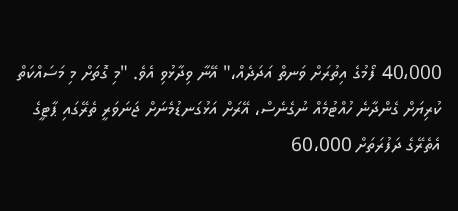40،000 ފޯމުގެ އިތުރަށް ވަނތް އަދަދެއް،" އޭނާ ވިދާޅުވި އެވެ. "މި ގޮތަށް މި މަސައްކަތް ކުރިޔަށް ގެންދާނެ ހުއްޓުމެއް ނުގެނެސް، އޭރަށް އަޅުގަނޑުމެނަށް ޖަނަވަރީ ތެރޭގައި ޕާޓީގެ އެތެރޭގެ ދަފުރަތަށް 60،000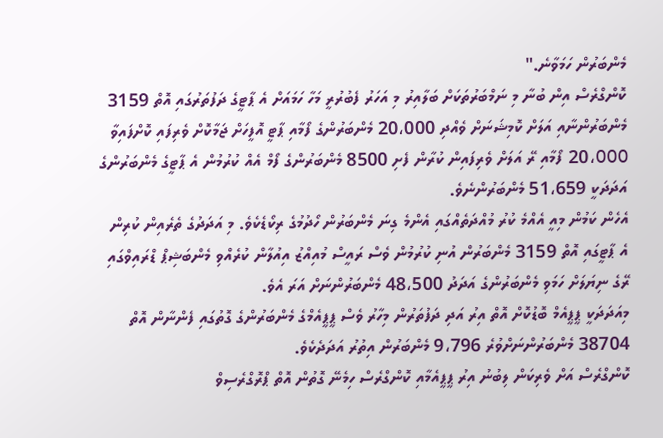މެންބަރުން ހަމަވާނެ."
ކޮންގްރެސް އިން ބުނާ މި ނަމްބަރުތަކަށް ބަލާއިރު މި އަހަރު ފެބުރުރީ މަހާ ހަމައަށް އެ ޕާޓީގެ ދަފުތަރުގައި އޮތް 3159 މެންބަރުންނާއި އަލަށް ކޮމިޝަނަށް ވެއްދި 20،000 މެންބަރުންގެ ފޯމާއި ޕާޓީ އޮފީހަށް ޖަމާކޮށް ވެރިފައި ކޮށްފައިވާ 20،000 ފޯމާއި ރޭ އަލަށް ވެރިފައިން ކުރާން ފެށި 8500 މެންބަރުންގެ ފޯމް އެއް ކުރުމުން އެ ޕާޓީގެ މެންބަރުންގެ އަދަދަކީ 51،659 މެންބަރުންނެވެ.
އެހެން ކަމުން މިއީ އެއްމެ ކުރު މުއްދަތެއްގައި އެންމެ ގިނަ މެންބަރުން ހޯދުމުގެ ރިކޯޑެކެވެ. މި އަދަދުގެ ތެރެއިން ކުރިން އެ ޕާޓީގައި އޮތް 3159 މެންބަރުން އުނި ކުރުމުން ވެސް ރައީސް މުއިއްޒު އިއުލާން ކުރެއްވި މެންބަޝިޕް ޑްރައިވްގައި ރޭގެ ނިޔަލަށް ހަމަވި މެންބަރުންގެ އަދަދު 48،500 މެންބަރުންނަށް އަރަ އެވެ.
މިއަދަދަކީ ޕީޕީއެމް ބޮޑުކޮށް އޮތް އިރު އަދި ދަފުތަރުން މިހާރު ވެސް ޕީޕީއެމްގެ މެންބަރުންގެ ގޮތުގައި ފެންނާން އޮތް 38704 މެންބަރުންނަށްވުރެ 9،796 މެންބަރުން އިތުރު އަދަދެކެވެ.
ކޮންގްރެސް އަށް ވެރިކަން ލިބުނު އިރު ޕީޕީއެމާއި ކޮންގްރެސް ހިމެނޭ ގޮތުން އޮތް ޕްރޮގްރެސިވް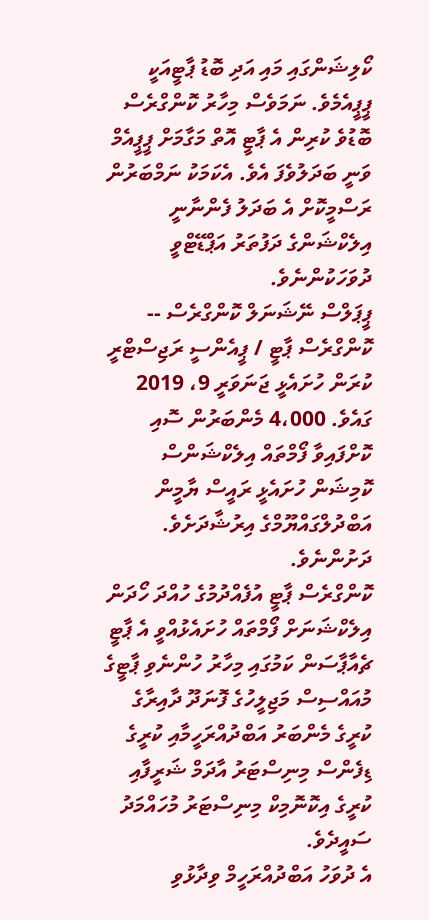ކޯލިޝަންގައި މައި އަދި ބޮޑު ޕާޓީއަކީ ޕީޕީއެމެވެ. ނަމަވެސް މިހާރު ކޮންގްރެސް ބޮޑުވެ ކުރިން އެ ޕާޓީ އޮތް މަގާމަށް ޕީޕީއެމް ވަނީ ބަދަލުވެފަ އެވެ. އެކަމަކު ނަމްބަރުން ރަސްމީކޮށް އެ ބަދަލު ފެންނާނީ އިލެކްޝަންގެ ދަފުތަރު އަޕްޑޭޓްވީ ދުވަހަކުންނެވެ.
ޕީޕަލްސް ނޭޝަނަލް ކޮންގްރެސް -- ކޮންގްރެސް ޕާޓީ / ޕީއެންސީ ރަޖިސްޓްރީ ކުރަން ހުށައެޅީ ޖަނަވަރީ 9، 2019 ގައެވެ. 4،000 މެންބަރުން ސޮއި ކޮށްފައިވާ ފޯމްތައް އިލެކްޝަންސް ކޮމިޝަން ހުށައެޅީ ރައީސް ޔާމީން އަބްދުލްގައްޔޫމްގެ އިރުޝާދަށެވެ. ދަށުންނެވެ.
ކޮންގްރެސް ޕާޓީ އުފެއްދުމުގެ ހުއްދަ ހޯދަން އިލެކްޝަނަށް ފޯމްތައް ހުށައެޅުއްވީ އެ ޕާޓީ ޗެއާޕާސަން ކަމުގައި މިހާރު ހުންނެވި ޕާޓީގެ މުއައްސިސް މަޖިލީހުގެ ފޮނަދޫ ދާއިރާގެ ކުރީގެ މެންބަރު އަބްދުއްރަހީމާއި ކުރީގެ ޑިފެންސް މިނިސްޓަރު އާދަމް ޝަރީފާއި ކުރީގެ އިކޮނޮމިކް މިނިސްޓަރު މުހައްމަދު ސައީދެވެ.
އެ ދުވަހު އަބްދުއްރަހީމް ވިދާޅުވި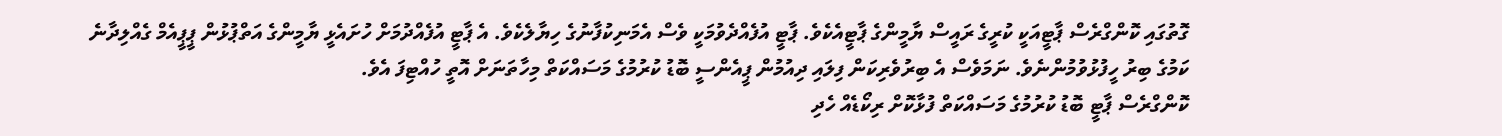ގޮތުގައި ކޮންގްރެސް ޕާޓީއަކީ ކުރީގެ ރައީސް ޔާމީންގެ ޕާޓީއެކެވެ. ޕާޓީ އުފެއްދެވުމަކީ ވެސް އެމަނިކުފާނުގެ ހިޔާލެކެވެ. އެ ޕާޓީ އުފެއްދުމަށް ހުށައެޅީ ޔާމީންގެ އަތްޕުޅުން ޕީޕީއެމް ގެއްލިދާނެ ކަމުގެ ބިރު ހީފުޅުވުމުންނެވެ. ނަމަވެސް އެ ބިރުވެރިކަން ފިލައި ދިއުމުން ޕީއެންސީ ބޮޑު ކުރުމުގެ މަސައްކަތް މިހާތަނަށް އޮތީ ހުއްޓިފަ އެވެ.
ކޮންގްރެސް ޕާޓީ ބޮޑު ކުރުމުގެ މަސައްކަތް ފުޅާކޮށް ރިކޯޑެއް ހެދި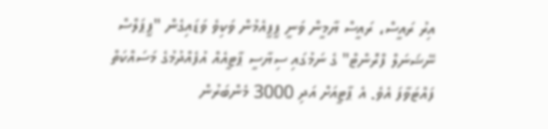އިރު ރައީސް، ރައީސް ޔާމީން ވަނީ ޕީޕީއެމުން ވަކިވެ ވަޑައިގެން "ޕީޕަލްސް ނޭޝަނަލް ފްރޮންޓް" ގެ ނަމުގައި ސިޔާސީ ޕާޓީއެއް އުފެއްދުމުގެ މަސައްކަތް ފައްޓަވާފަ އެވެ. އެ ޕާޓީއަށް އަދި 3000 މެންބަރުން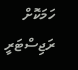ހަމަކޮށް ރަޖިސްޓަރީ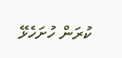ކުރަން ހުށަހެޅޭ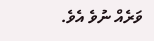ވަރެއް ނުވެ އެވެ.